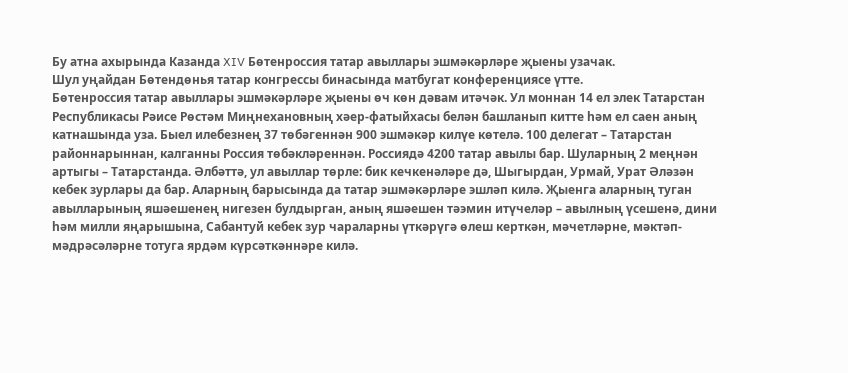Бу атна ахырында Казанда XIV Бөтенроссия татар авыллары эшмәкәрләре җыены узачак.
Шул уңайдан Бөтендөнья татар конгрессы бинасында матбугат конференциясе үтте.
Бөтенроссия татар авыллары эшмәкәрләре җыены өч көн дәвам итәчәк. Ул моннан 14 ел элек Татарстан Республикасы Рәисе Рөстәм Миңнехановның хәер-фатыйхасы белән башланып китте һәм ел саен аның катнашында уза. Быел илебезнең 37 төбәгеннән 900 эшмәкәр килүе көтелә. 100 делегат – Татарстан районнарыннан, калганны Россия төбәкләреннән. Россиядә 4200 татар авылы бар. Шуларның 2 меңнән артыгы – Татарстанда. Әлбәттә, ул авыллар төрле: бик кечкенәләре дә, Шыгырдан, Урмай, Урат Әләзән кебек зурлары да бар. Аларның барысында да татар эшмәкәрләре эшләп килә. Җыенга аларның туган авылларының яшәешенең нигезен булдырган, аның яшәешен тәэмин итүчеләр – авылның үсешенә, дини һәм милли яңарышына, Сабантуй кебек зур чараларны үткәрүгә өлеш керткән, мәчетләрне, мәктәп-мәдрәсәләрне тотуга ярдәм күрсәткәннәре килә.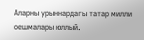Аларны урыннардагы татар милли оешмалары юллый.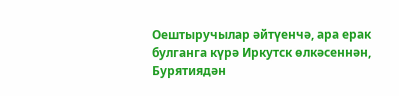Оештыручылар әйтүенчә, ара ерак булганга күрә Иркутск өлкәсеннән, Бурятиядән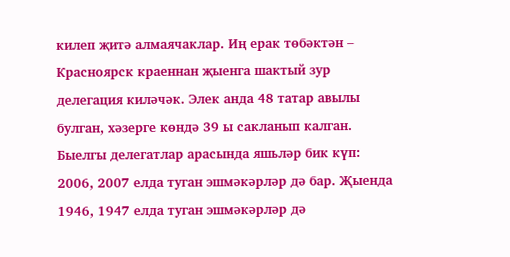килеп җитә алмаячаклар. Иң ерак төбәктән – Красноярск краеннан җыенга шактый зур делегация киләчәк. Элек анда 48 татар авылы булган, хәзерге көндә 39 ы сакланып калган.
Быелгы делегатлар арасында яшьләр бик күп: 2006, 2007 елда туган эшмәкәрләр дә бар. Җыенда 1946, 1947 елда туган эшмәкәрләр дә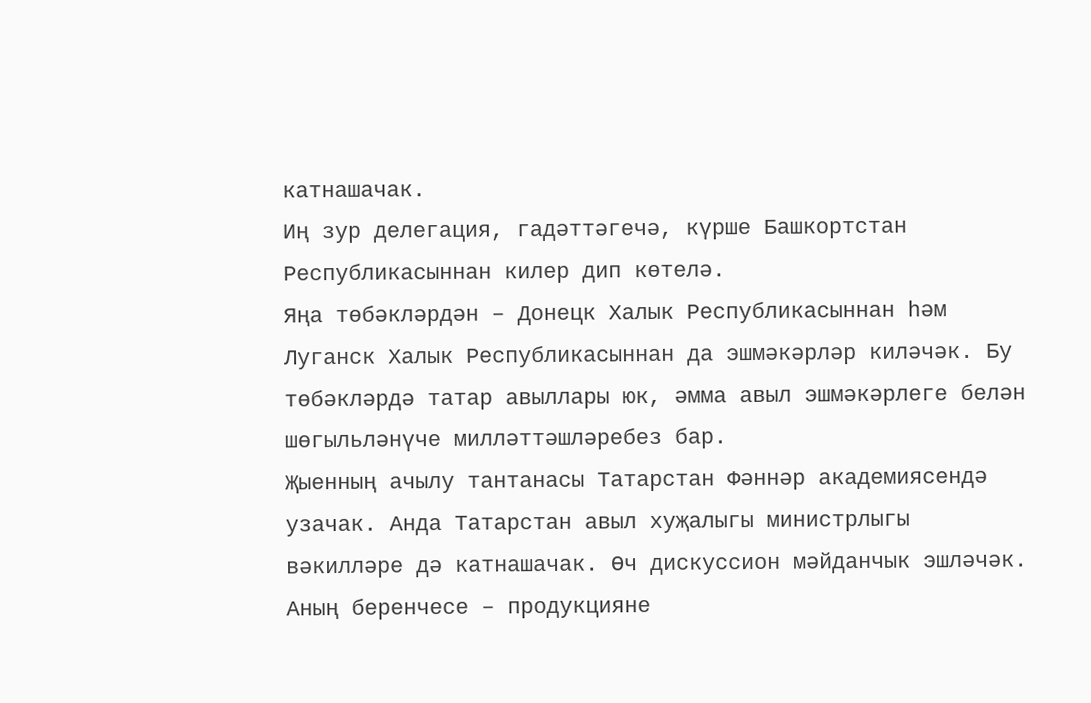катнашачак.
Иң зур делегация, гадәттәгечә, күрше Башкортстан Республикасыннан килер дип көтелә.
Яңа төбәкләрдән – Донецк Халык Республикасыннан һәм Луганск Халык Республикасыннан да эшмәкәрләр киләчәк. Бу төбәкләрдә татар авыллары юк, әмма авыл эшмәкәрлеге белән шөгыльләнүче милләттәшләребез бар.
Җыенның ачылу тантанасы Татарстан Фәннәр академиясендә узачак. Анда Татарстан авыл хуҗалыгы министрлыгы вәкилләре дә катнашачак. Өч дискуссион мәйданчык эшләчәк. Аның беренчесе – продукцияне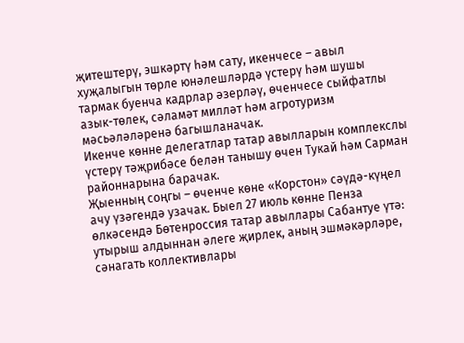җитештерү, эшкәртү һәм сату, икенчесе – авыл хуҗалыгын төрле юнәлешләрдә үстерү һәм шушы тармак буенча кадрлар әзерләү, өченчесе сыйфатлы азык-төлек, сәламәт милләт һәм агротуризм мәсьәләләренә багышланачак.
Икенче көнне делегатлар татар авылларын комплекслы үстерү тәҗрибәсе белән танышу өчен Тукай һәм Сарман районнарына барачак.
Җыенның соңгы – өченче көне «Корстон» сәүдә-күңел ачу үзәгендә узачак. Быел 27 июль көнне Пенза өлкәсендә Бөтенроссия татар авыллары Сабантуе үтә: утырыш алдыннан әлеге җирлек, аның эшмәкәрләре, сәнагать коллективлары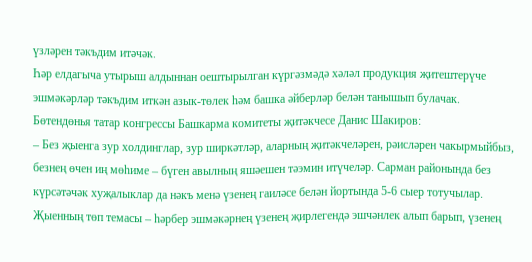үзләрен тәкъдим итәчәк.
Һәр елдагыча утырыш алдыннан оештырылган күргәзмәдә хәләл продукция җитештерүче эшмәкәрләр тәкъдим иткән азык-төлек һәм башка әйберләр белән танышып булачак.
Бөтендөнья татар конгрессы Башкарма комитеты җитәкчесе Данис Шакиров:
– Без җыенга зур холдинглар, зур ширкәтләр, аларның җитәкчеләрен, рәисләрен чакырмыйбыз, безнең өчен иң мөһиме – бүген авылның яшәешен тәэмин итүчеләр. Сарман районында без күрсәтәчәк хуҗалыклар да нәкъ менә үзенең гаиләсе белән йортында 5-6 сыер тотучылар.
Җыенның төп темасы – һәрбер эшмәкәрнең үзенең җирлегендә эшчәнлек алып барып, үзенең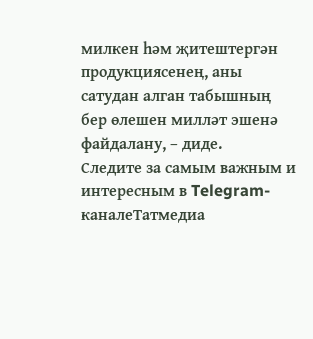милкен һәм җитештергән продукциясенең, аны сатудан алган табышның бер өлешен милләт эшенә файдалану, – диде.
Следите за самым важным и интересным в Telegram-каналеТатмедиа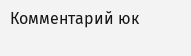Комментарий юк